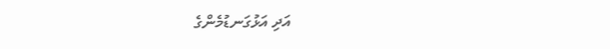އަދި އަޅުގަނޑުމެންގެ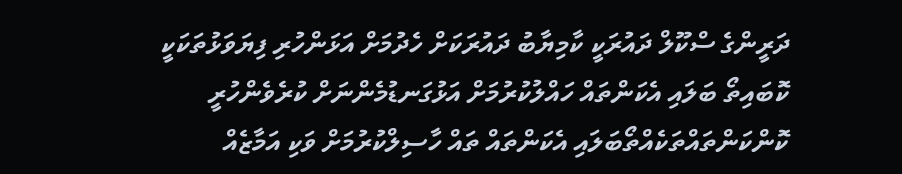ދަރީންގެ ސްކޫލް ދައުރަކީ ކާމިޔާބު ދައުރަކަށް ހެދުމަށް އަޅަންހުރި ފިޔަވަޅުތަކަކީ ކޮބައިތޯ ބަލައި އެކަންތައް ހައްލުކުރުމަށް އަޅުގަނޑުމެންނަށް ކުރެވެންހުރީ ކޮންކަންތައްތަކެއްތޯބަލައި އެކަންތައް ތައް ހާސިލްކުރުމަށް ވަކި އަމާޒެއް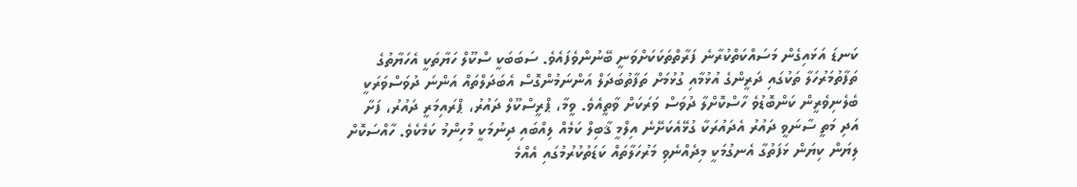ކަނޑަ އަޅައިގެން މަސައްކަތްކުރާނެ ފަރާތްތަކަކަށްވަނީ ބޭނުންވެފައެވެ. ސަބަބަކީ ސްކޫލް ހަޔާތަކީ އެހަޔާތުގެ ތަފާތުމަރުހަލާ ތަކުގައި ދަރީންގެ އުޅުމާއި ގުޅުމަށް ތަފާތުބަދަލް އަންނަމުންގޮސް އެބަދަލްތައް އަންނަ ދުވަސްވަރަކީ ބެލެނިވެރީން ކަންބޮޑުވެ ހާސްކޮށްލާ ދުވަސް ވަރަކަށް ވާތީއެވެ. ވީމާ، ޕްރީސްކޫލް ދައުރު، ޕްރައިމަރީ ދައުރު، ފަށާ އަދި މަތީ ސާނަވީ ދައުރު އެދައުރަކާ ގުޅޭއެކަށޭނެ އިލްމީ ޤާބިލް ކަމެއް ލިއްބައި ދިނުމަކީ މުހިންމު ކަމެކެވެ. ހާއްސަކޮށް ލިޔަން ކިޔަން ޅަފަތުގާ އެނގުމަކީ މިދެއްނެވި މަރުހަލާތައް ކަޑަތުކުރުމުގައި އެއްމެ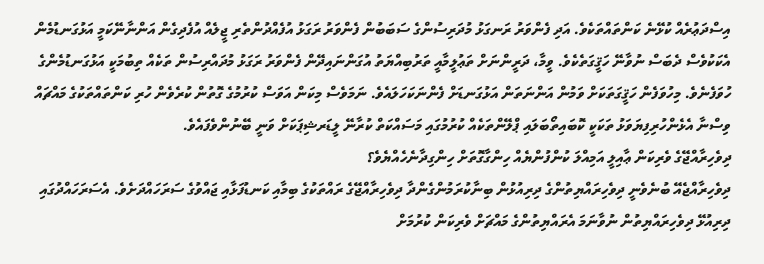އިސްދަޢުރެއް ކުޅޭނެ ކަންތައްތަކެވެ. އަދި ފެންވަރު ރަނގަޅު މުދަރިސުންގެ ސަބަބުން ފެންވަރު ރަގަޅު އުފެއްދުންތެރި ޖީލެއް އުފެދިގެން އަންނާނޭކަމީ އަޅުގަނޑުމެން އެކަކުވެސް ދެބަސް ނުވާނޭ ހަޤީގަތެކެވެ. ވީމާ، ދަރީންނަށް ތަޢުލީމާއީ ތަރުބިއްޔަތު އުގަންނައިދޭން ފެންވަރު ރަގަޅު މުދައްރިސުން ތަކެއް ތިބުމަކީ އަޅުގަނޑުމެންގެ ހުވަފެނެވެ. މިހުވަފެން ހަޤީގަތަކަށް ވަމުން އަންނަތަން އަޅުގަނޑަށް ފެންނަކަހަލައެވެ. ނަމަވެސް މިކަން އަވަސް ކުރުމުގެ ގޮތުން ކުރެވެން ހުރި ކަންތައްތަކުގެ މައްޗައް ވިސްނާ އެޅެންހުރިފިޔަވަޅު ތަކަކީ ކޮބައިތޯބަލައި ޕްލޭންތަކެއް ކުރުމުގައި މަސައްކަތް ކުރާނޭ ލީޑަރޝިޕަކަށް ވަނީ ބޭނުންވެފައެވެ.
ދިވެހިރާއްޖޭގެ ވެރިކަން ޢާއިލީ އަމިއްލަ ކުންފުންޔެއް ހިންގާގޮތަށް ހިންގިދާނެހެއްޔެވެ؟
ދިވެހިރާއްޖެއޭ ބުނެވެނީ ދިވެހިރައްޔިތުންގެ ދިރިއުޅުން ބިނާކުރަމުންގެންދާ ދިވެހިރާއްޖޭގެ ރައްތަކުގެ ބިމާއި ކަނޑުފަޅާއި ޖައްވުގެ ސަރަހައްދަށެވެ. އެސަރަހައްދުގައި ދިރިއުޅޭ ދިވެހިރައްޔިތުން ނުވާނަމަ އެރައްޔިތުންގެ މައްޗަށް ވެރިކަން ކުރުމަށް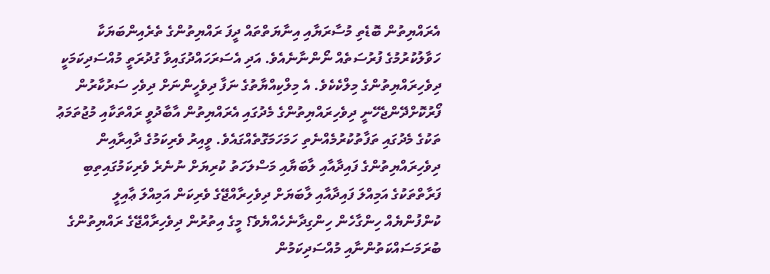އެރައްޔިތުން ބޮޑެތި މުސާރަޔާއި އިނާޔަތްތައް ދީފަ ރައްޔިތުންގެ ތެރެއިންބަޔަކާ ހަވާލުކުރުމުގެ ފުރުސަތެއް ނޯންނާނެއެވެ. އަދި އެސަރަހައްދުގައިވާ ގުދުރަތީ މުއްސަދިކަމަކީ ދިވެހިރައްޔިތުންގެ މިލްކެކެވެ. އެ މިލްކިއްޔާތުގެ ނަފާ ދިވެހީންނަށް ދިވެހި ސަރުކާރުން ފޯރުކޮށްދޭންޖެހޭނީ ދިވެހިރައްޔިތުންގެ މެދުގައި އެރައްޔިތުން އާބާދުވީ ރައްތަކާއި މުޖުތަމަޢު ތަކުގެ މެދުގައި ތަފާތުކުރުމެއްނެތި ހަމަހަމަގޮތެއްގައެވެ. ވީއިރު ވެރިކަމުގެ ދާއިރާއިން ދިވެހިރައްޔިތުންގެ ފައިދާއާއި ލާބަޔާއި މަސްލަހަތު ކުރިޔަށް ނުނެރެ ވެރިކަމުގައިތިބި ފަރާތްތަކުގެ އަމިއްލަ ފައިދާއާއި ލާބަޔަށް ދިވެހިރާއްޖޭގެ ވެރިކަން އަމިއްލަ ޢާއިލީ ކުންފުންޔެއް ހިންގާހެން ހިންގިދާނެހެއްޔެވެ؟ މީގެ އިތުރުން ދިވެހިރާއްޖޭގެ ރައްޔިތުންގެ ބުރަމަސައްކަތުންނާއި މުއްސަދިކަމުން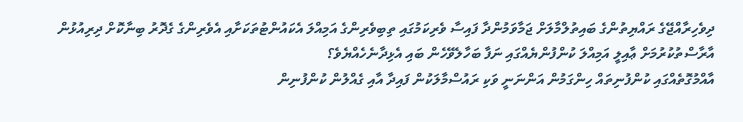ދިވެހިރާއްޖޭގެ ރައްޔިތުންގެ ބައިތުލްމާލަށް ޖަމާވަމުންދާ ފައިސާ ވެރިކަމުގައި ތިބިވެރިންގެ އަމިއްލަ އެކައުންޓުތަކަށާއި އެވެރިންގެ ގެދޮރު ބިނާކޮށް ދިރިއުޅުން އާރާސްތުކުރުމަށް ޢާއިލީ އަމިއްލަ ކުންފުންޔެއްގައި ނަފާ ބަހާލެވޭހެން ބައި އެޅިދާނެހެއްޔެވެ؟
އާއްމުގޮތެއްގައި ކުންފުނިތައް ހިންގަމުން އަންނަނީ ވަކި ރައުސްމާލަކުން ފައިދާ އާއި ގެއްލުން ކުންފުނިން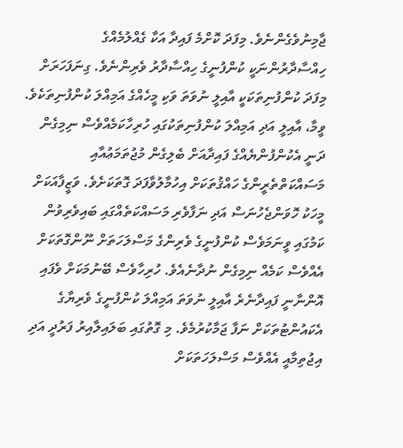ޖާމިނުވެގެންނެވެ. މިފަދަ ކޮށްމެ ފައިދާ އަކާ ގެއްލުމެއްގެ ހިއްސާދާރުންނަކީ ކުންފުނީގެ ހިއްސާދާރު ވެރިންނެވެ. ގިނަފަހަރަށް މިފަދަ ކުންފުނިތަކަކީ އާއިލީ ނުވަތަ ވަކި މީހެއްގެ އަމިއްލަ ކުންފުނިތަކެވެ. ވީމާ، އާއިލީ އަދި އަމިއްލަ ކުންފުނިތަކުގައި ހުރިހާކަމެއްވެސް ނިމިގެން ދަނީ އެކުންފުންޔެއްގެ ފައިދާއަށް ބެލިގެން މުޖުތަމަޢުއާއި މަސައްކަތްތެރީންގެ ހައްޤުތަކަށް އިހުމާލުވާފަދަ ގޮތަކަށެވެ. ވަޒީފާއަކަށް މީހަކު ހޮވަންޖެހުނަސް އަދި ނަފާވެރި މަސައްކަތެއްގައި ބައިވެރިވުން ކަމުގައި ވީނަމަވެސް ކުންފުނީގެ ވެރިންގެ މަސްލަހަތަށް ނޫންގޮތަކަށް އެއްވެސް ކަމެއް ނިމިގެން ނުދާނެއެވެ. ހުރިހާވެސް ބޭނުމަކަށް ވެފައި އޮންނާނީ ފައިދާނެރެ އާއިލީ ނުވަތަ އަމިއްލަ ކުންފުނީގެ ވެރިޔާގެ އެކައުންޓުތަކަށް ނަފާ ޖަމާކުރުމެވެ. މި ގޮތުގައި ބަލައިލާއިރު ފަރުދީ އަދި އިޖުތިމާއީ އެއްވެސް މަސްލަހަތަކަށް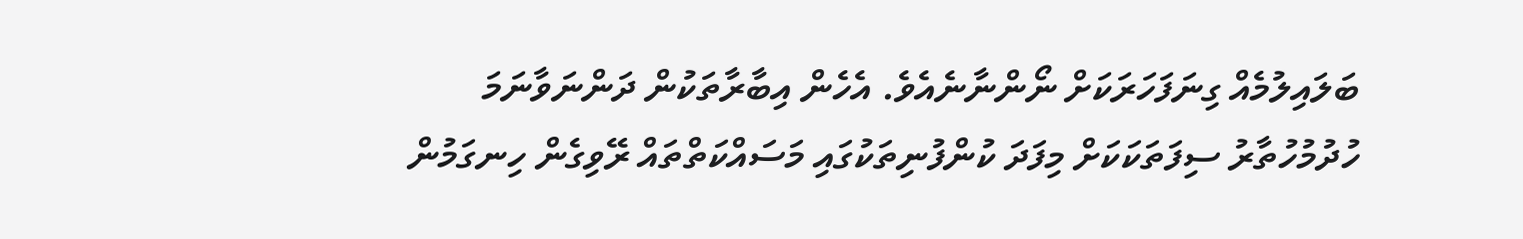ބަލައިލުމެއް ގިނަފަހަރަކަށް ނޯންނާނެއެވެ. އެހެން އިބާރާތަކުން ދަންނަވާނަމަ ހުދުމުހުތާރު ސިފަތަކަކަށް މިފަދަ ކުންފުނިތަކުގައި މަސައްކަތްތައް ރޭވިގެން ހިނގަމުން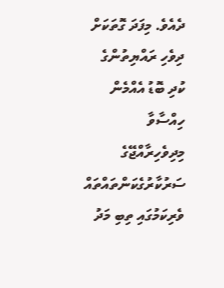ދެއެވެ. މިފަދަ ގޮތަކަށް ދިވެހި ރައްޔިތުންގެ ކުދި ބޮޑު އެއްމެން ހިއްސާވާ މިދިވެހިރާއްޖޭގެ ސަރުކާރުގެކަންތައްތައް ވެރިކަމުގައި ތިބި މަދު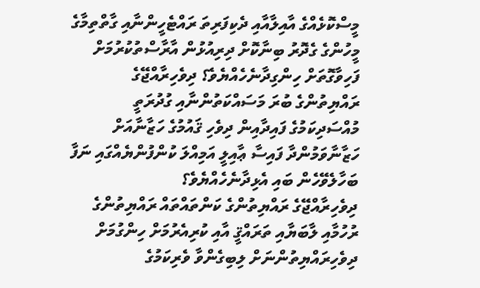މީސްކޮޅެއްގެ އާއިލާއާއި ދެކިފަރިތަ ރައްޓެހީންނާއި ގާތްތިމާގެ މީހުންގެ ގެދޮރު ބިނާކޮށް ދިރިއުޅުން އާރާސްތުކުރުމަށް ފަހިވާގޮތަށް ހިންގިދާނެހެއްޔެވެ؟ ދިވެހިރާއްޖޭގެ ރައްޔިތުންގެ ބުރަ މަސައްކަތުންނާއި ގުދުރަތީ މުއްސަދިކަމުގެ ފައިދާއިން ދިވެހި ޤައުމުގެ ހަޒާނާއަށް ހަޒާނާވަމުންދާ ފައިސާ ޢާއިލީ އަމިއްލަ ކުންފުންޔެއްގައި ނަފާ ބަހާލެވޭހެން ބައި އެޅިދާނެހެއްޔެވެ؟
ދިވެހިރާއްޖޭގެ ރައްޔިތުންގެ ކަންތައްތައް ރައްޔިތުންގެ ރުހުމާއި ލާބަޔާއި ތަރައްޤީ އާއި ކުރިއެރުމަށް ހިންގުމަށް ދިވެހިރައްޔިތުންނަށް ލިބިގެންވާ ވެރިކަމުގެ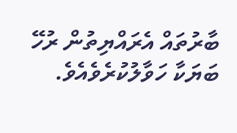ބާރުތައް އެރައްޔިތުން ރުހޭ ބަޔަކާ ހަވާލުކުރެވެއެވެ.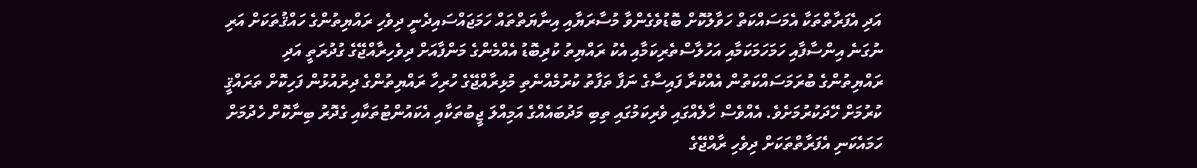އަދި އެފަރާތްތަކާ އެމަސައްކަތް ހަވާލުކޮށް ބޮޑުވެގެންވާ މުސާރަޔާއި އިނާޔަތްތައް ހަމަޖައްސައިދެނީ ދިވެހި ރައްޔިތުންގެ ހައްޤުތަކަށް އަރި ނުގަނެ އިންސާފާއި ހަމަހަމަކަމާއި އަހުލާސްތެރިކަމާއި އެކު ރައްޔިތު ކުދިބޮޑު އެއްމެންގެ މަންފާއަށް ދިވެހިރާއްޖޭގެ ގުދުރަތީ އަދި ރައްޔިތުންގެ ބުރަމަސައްކަތުން އެއްކުރާ ފައިސާގެ ނަފާ ތަފާތު ކުރުމެއްނެތި މުޅިރާއްޖޭގެ ހުރިހާ ރައްޔިތުންގެ ދިރުއުޅުން ފަހިކޮށް ތަރައްޤީ ކުރުމަށް ހޭދަކުރުމަށެވެ. އެއްވެސް ހާލެއްގައި ވެރިކަމުގައި ތިބި މަދުބައެއްގެ އަމިއްލަ ޖީބުތަކާއި އެކައުންޓުތަކާއި ގެދޮރު ބިނާކޮށް ހެދުމަށް ހަމައެކަނި އެފަރާތްތަކަށް ދިވެހި ރާއްޖޭގެ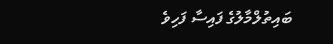ބައިތުލްމާލުގެ ފައިސާ ފަހިވެ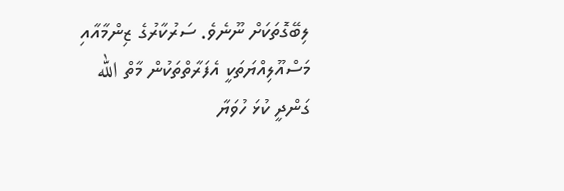ލިބޭގޮތަކަށް ނޫނެވެ. ސަރުކާރުގެ ޒިންމާއާއި މަސްއޫލިއްޔަތަކީ އެފަރާތްތަކުން މާތް الله ގަންދީ ކުޅަ ހުވަޔާ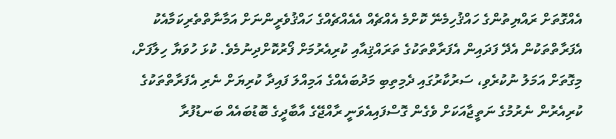އެއްގޮތަށް ރައްޔިތުންގެ ހައްޤުހިމެނޭ ކޮށްމެ އެއްޗެއް އެއެއްޗެއްގެ ހައްޤުވެރީންނަށް އަމާނާތްތެރިކަމާއެކު އެފަރާތްތަކުން އެދޭ ފަދައިން އެފަރާތްތަކުގެ ތަރައްޤިއާއި ކުރިއެރުމަށް ފޯރުކޮށްދިނުމެވެ. ކުޅަ ހުވަޔާ ހިލާފަށް، މިގޮތަށް އަމަލު ނުކުރެވި، ސަރުކާރުގައި ދެމިތިބި މަދުބައެއްގެ އަމިއްލަ ފައިދާ ކުރިޔަށް ނެރި އެފަރާތްތަކުގެ ކުރިއެރުން ނެރުމުގެ ނަތީޖާއަކަށް ވެގެން ގޮސްފައިއެވަނީ ރާއްޖޭގެ އާބާދީގެ ބޮޑުބައެއް ބަނޑުފުރާ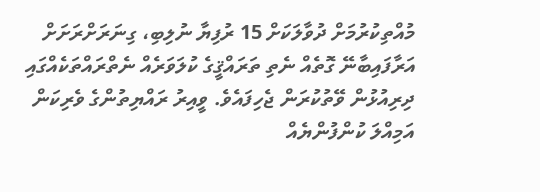މުއްތިކުރުމަށް ދުވާލަކަށް 15 ރުފިޔާ ނުލިބި، ގިނަރަށްރަށަށް އަރާފައިބާނޭ ގޮތެއް ނެތި ތަރައްޤީގެ ކުލަވަރެއް ނެތްރައްތަކެއްގައި ދިރިއުޅުން ވޭތުކުރަން ޖެހިފައެވެ. ވީއިރު ރައްޔިތުންގެ ވެރިކަން އަމިއްލަ ކުންފުންޔެއް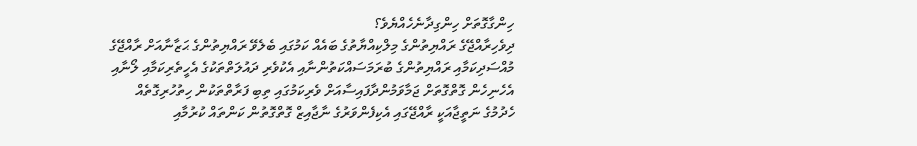ހިންގާގޮތަށް ހިންގިދާނެހެއްޔެވެ؟
ދިވެހިރާއްޖޭގެ ރައްޔިތުންގެ މިލްކިއްޔާތުގެ ބައެއް ކަމުގައި ބެލެވޭ ރައްޔިތުންގެ ޙަޒާނާއަށް ރާއްޖޭގެ މުއްސަދިކަމާއި ރައްޔިތުންގެ ބުރަމަސައްކަތުންނާއި އެކުވެރި ދައުލަތްތަކުގެ އެހީތެރިކަމާއި ލޯނާއި އެހެނިހެން ގޮތްގޮތަށް ޖަމާވަމުންދާފައިސާއަށް ވެރިކަމުގައި ތިބި ފަރާތްތަކުން ހިތުހުރިގޮތެއް ހެދުމުގެ ނަތީޖާއަކީ ރާއްޖޭގައި އެކިފެންވަރުގެ ނާޖާއިޒް ގޮތްގޮތުން ކަންތައް ކުރުމާއި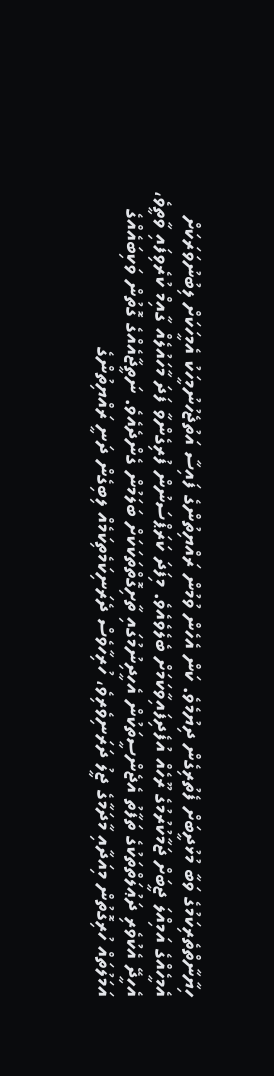ހިޔާނާތްތެރިކަމުގެ ވަބާ މުޅުދީބަށް ފެތުރިގެން ދިޔުމެވެ. ކަން އެހެން ވުމުން ރައްޔިތުންގެ ފައިސާ އަތުޖެހުނުމީހަކު އެމީހަކަށް ލިބުނުވަރަކަށް އެމީހެއްގެ އަމިއްލަ ޖީބަށް ޖަމާކުރުމުގެ ރޫހެއް އުފެދިފައިވާކަމަށް ބެލެވެއެވެ. މިފަދަ ކަރަޕްސަނުން ފުރިގެންވާ ފަދަ މާހައުލެއް ގާއިމް ކުރެވިފައި ވާތީވެ، އެހީދޭ އެކުވެރި ދަޢުލަތްތަކުގެ ތަފާތު އެޖެންސީތަކުން އެހީދިނުމުގައި ތާށިގޮތްތަކަކަށް ބަލަމުން ގެންދެއެވެ. ނަތީޖާއެއްގެ ގޮތުން ވަކިބައެއްގެ އަމަލުތައް ހުރިގޮތުން މިއަދާއި މާދަމާގެ ޖީލު ދަރަނިވެރިވެ، ހުރިހާވެސް ދެރަނިކަމެތިކަމެއް ލިބިގެން ދަނީ ރައްޔިތުންގެ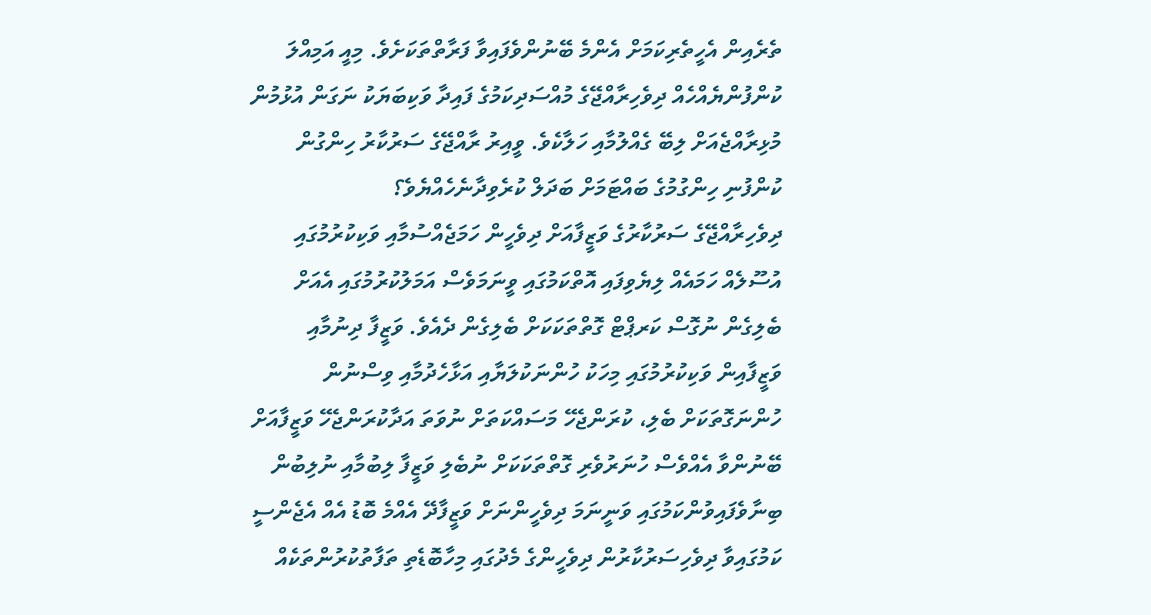ތެރެއިން އެހީތެރިކަމަށް އެންމެ ބޭނުންވެފައިވާ ފަރާތްތަކަށެވެ. މިއީ އަމިއްލަ ކުންފުންޔެއްހެއް ދިވެހިރާއްޖޭގެ މުއްސަދިކަމުގެ ފައިދާ ވަކިބަޔަކު ނަގަން އުޅުމުން މުޅިރާއްޖެއަށް ލިބޭ ގެއްލުމާއި ހަލާކެވެ. ވީއިރު ރާއްޖޭގެ ސަރުކާރު ހިންގުން ކުންފުނި ހިންގުމުގެ ބައްޓަމަށް ބަދަލް ކުރެވިދާނެހެއްޔެވެ؟
ދިވެހިރާއްޖޭގެ ސަރުކާރުގެ ވަޒީފާއަށް ދިވެހީން ހަމަޖެއްސުމާއި ވަކިކުރުމުގައި އުސޫލެއް ހަމައެއް ލިޔެވިފައި އޮތްކަމުގައި ވީނަމަވެސް އަމަލުކުރުމުގައި އެއަށް ބެލިގެން ނުގޮސް ކަރޕްޓް ގޮތްތަކަކަށް ބެލިގެން ދެއެވެ. ވަޒީފާ ދިނުމާއި ވަޒީފާއިން ވަކިކުރުމުގައި މިހަކު ހުންނަކުލަޔާއި އަޅާހެދުމާއި ވިސްނުން ހުންނަގޮތަކަށް ބެލި، ކުރަންޖެހޭ މަސައްކަތަށް ނުވަތަ އަދާކުރަންޖެހޭ ވަޒީފާއަށް ބޭނުންވާ އެއްވެސް ހުނަރުވެރި ގޮތްތަކަކަށް ނުބެލި ވަޒީފާ ލިބުމާއި ނުލިބުން ބިނާވެފައިވުންކަމުގައި ވަނީނަމަ ދިވެހީންނަށް ވަޒީފާދޭ އެއްމެ ބޮޑު އެއް އެޖެންސީ ކަމުގައިވާ ދިވެހިސަރުކާރުން ދިވެހީންގެ މެދުގައި މިހާބޮޑެތި ތަފާތުކުރުންތަކެއް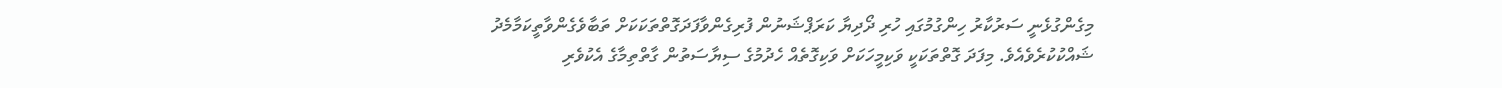މިގެންގުޅެނީ ސަރުކާރު ހިންގުމުގައި ހުރި ދޯދިޔާ ކަރަޕްޝަނުން ފުރިގެންވާފަދަގޮތްތަކަކަށް ތަބާވެގެންވާތީކަމާމެދު ޝައްކުކުރެވެއެވެ. މިފަދަ ގޮތްތަކަކީ ވަކިމީހަކަށް ވަކިގޮތެއް ހެދުމުގެ ސިޔާސަތުން ގާތްތިމާގެ އެކުވެރި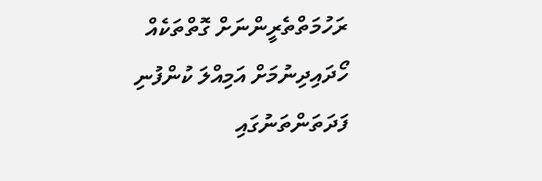ރަހުމަތްތެރީންނަށް ގޮތްތަކެއް ހޯދައިދިނުމަށް އަމިއްލަ ކުންފުނި ފަދަތަންތަނުގައި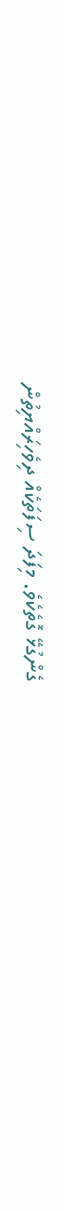ގެންގުޅޭ ގޮތެކެވެ. މިފަދަ ސިފަތަކެއް ދިވެހިރައްޔިތުން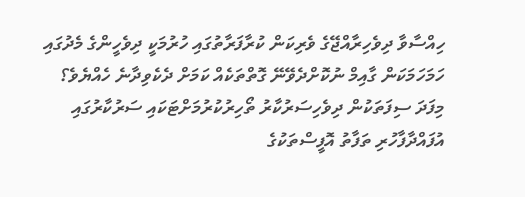ހިއްސާވާ ދިވެހިރާއްޖޭގެ ވެރިކަން ކުރާފަރާތުގައި ހުރުމަކީ ދިވެހީންގެ މެދުގައި ހަމަހަމަކަން ގާއިމް ނުކޮށްދެވޭނޭ ގޮތްތަކެއް ކަމަށް ދެކެވިދާނެ ހެއްޔެވެ؟
މިފަދަ ސިފަތަކުން ދިވެހިސަރުކާރު ތޯހިރުކުރުމަށްޓަކައި ސަރުކާރުގައި އުފައްދާފާހުރި ތަފާތު އޮފީސްތަކުގެ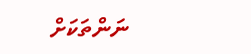ނަންތަކަށް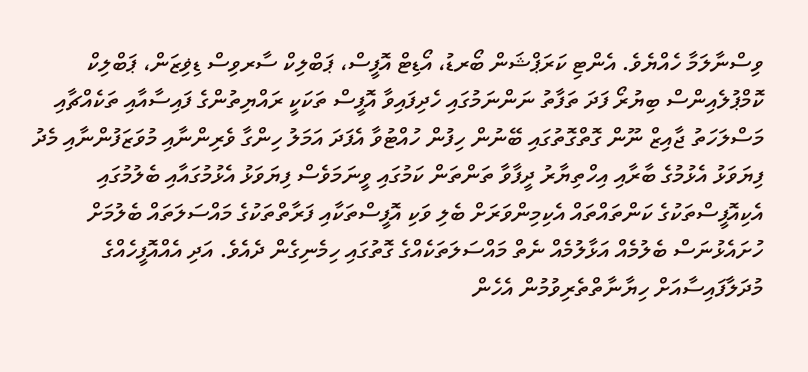ވިސްނާލަމާ ހެއްޔެވެ. އެންޓި ކަރަޕްޝަން ބޯރޑު، އޯޑިޓް އޮފީސް، ޕަބްލިކް ސާރވިސް ޑިޥިޒަން، ޕަބްލިކް ކޮމްޕުލެއިންސް ބިޔުރޯ ފަދަ ތަފާތު ނަންނަމުގައި ހެދިފައިވާ އޮފީސް ތަކަކީ ރައްޔިތުންގެ ފައިސާއާއި ތަކެއްޗާއި މަސްލަހަތު ޖާއިޒް ނޫން ގޮތްގޮތުގައި ބޭނުން ހިފުން ހުއްޓުވާ އެފަދަ އަމަލު ހިންގާ ވެރިންނާއި މުވަޒަފުންނާއި މެދު ފިޔަވަޅު އެޅުމުގެ ބާރާއި އިހްތިޔާރު ދީފާވާ ތަންތަން ކަމުގައި ވީނަމަވެސް ފިޔަވަޅު އެޅުމުގައާއި ބެލުމުގައި އެކިއޮފީސްތަކުގެ ކަންތައްތައް އެކިމިންވަރަށް ބެލި ވަކި އޮފީސްތަކާއި ފަރާތްތަކުގެ މައްސަލަތައް ބެލުމަށް ހުށައެޅުނަސް ބެލުމެއް އަޅާލުމެއް ނެތް މައްސަލަތަކެއްގެ ގޮތުގައި ހިމެނިގެން ދެއެވެ. އަދި އެއްއޮފީހެއްގެ މުދަލާފައިސާއަށް ހިޔާނާތްތެރިވުމުން އެހެން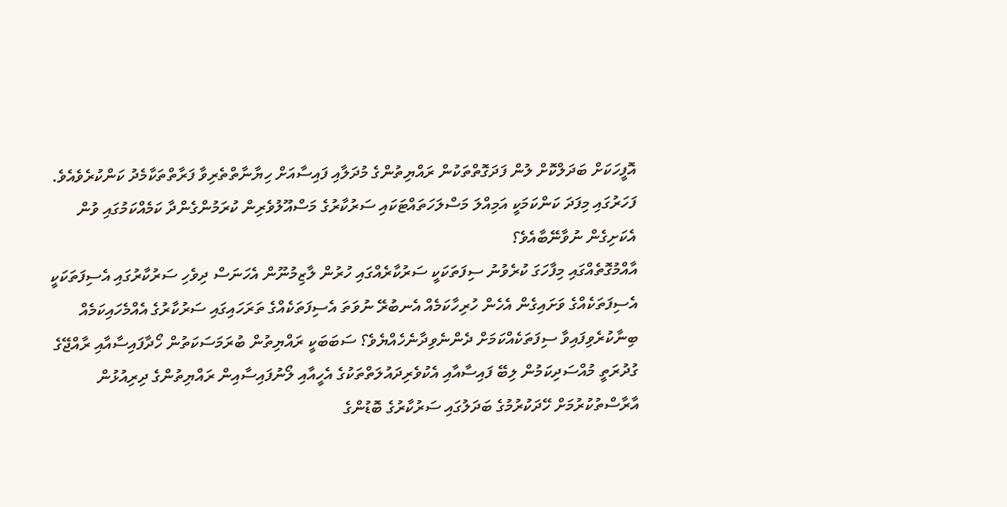އޮފީހަކަށް ބަދަލްކޮށް ލުން ފަދަގޮތްތަކުން ރައްޔިތުންގެ މުދަލާއި ފައިސާއަށް ހިޔާނާތްތެރިވާ ފަރާތްތަކާމެދު ކަންކުރެވެއެވެ. ފަހަރުގައި މިފަދަ ކަންކަމަކީ އަމިއްލަ މަސްލަހަތައްޓަކައި ސަރުކާރުގެ މަސްއޫލުވެރިން ކުރަމުންގެންދާ ކަމެއްކަމުގައި ވުން އެކަށިގެން ނުވާނޭބާއެވެ؟
އާއްމުގޮތެއްގައި މިފާހަގަ ކުރެވުނު ސިފަތަކަކީ ސަރުކާރެއްގައި ހުރުން ލާޒިމުނޫން އެހަނަސް ދިވެހި ސަރުކާރުގައި އެސިފަތަކަކީ އެސިފަތަކެއްގެ ވަށައިގެން އެހެން ހުރިހާކަމެއް އެނބުރޭ ނުވަތަ އެސިފަތަކެއްގެ ތަރަހައިގައި ސަރުކާރުގެ އެއްމެހައިކަމެއް ބިނާކުރެވިފައިވާ ސިފަތަކެއްކަމަށް ދެންނެވިދާނެހެއްޔެވެ؟ ސަބަބަކީ ރައްޔިތުން ބުރަމަސަކަތުން ހޯދާފައިސާއާއި ރާއްޖޭގެ ގުދުރަތީ މުއްސަދިކަމުން ލިބޭ ފައިސާއާއި އެކުވެރިދައުލަތްތަކުގެ އެހީއާއި ލޯނުފައިސާއިން ރައްޔިތުންގެ ދިރިއުޅުން އާރާސްތުކުރުމަށް ހޭދަކުރުމުގެ ބަދަލުގައި ސަރުކާރުގެ ބޮޑުންގެ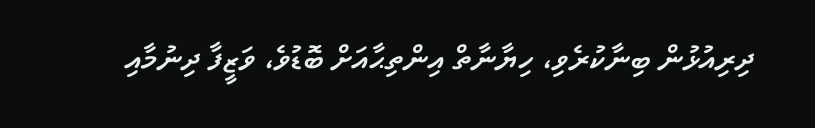ދިރިއުޅުން ބިނާކުރެވި، ހިޔާނާތް އިންތިޙާއަށް ބޮޑުވެ، ވަޒީފާ ދިނުމާއި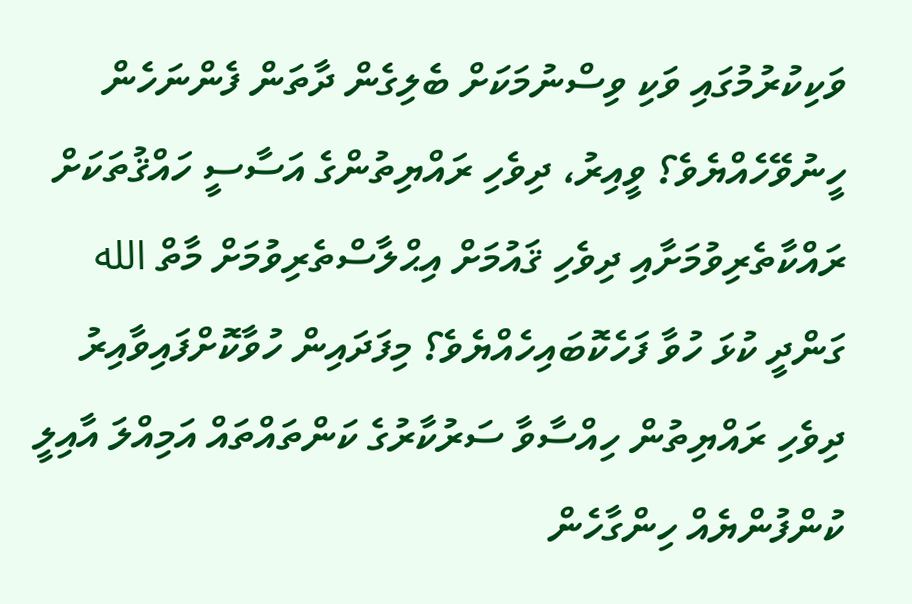ވަކިކުރުމުގައި ވަކި ވިސްނުމަކަށް ބެލިގެން ދާތަން ފެންނަހެން ހީނުވޭހެއްޔެވެ؟ ވީއިރު، ދިވެހި ރައްޔިތުންގެ އަސާސީ ހައްޤުތަކަށް ރައްކާތެރިވުމަށާއި ދިވެހި ޤައުމަށް އިޙްލާސްތެރިވުމަށް މާތް الله ގަންދީ ކުޅަ ހުވާ ފަހެކޮބައިހެއްޔެވެ؟ މިފަދައިން ހުވާކޮށްފައިވާއިރު ދިވެހި ރައްޔިތުން ހިއްސާވާ ސަރުކާރުގެ ކަންތައްތައް އަމިއްލަ އާއިލީ ކުންފުންޔެއް ހިންގާހެން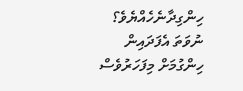ހިންގިދާނެހެއްޔެވެ؟ ނުވަތަ އެފަދައިން ހިންގުމަށް މިފަހަރުވެސް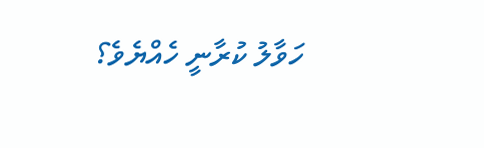ހަވާލު ކުރާނީ ހެއްޔެވެ؟